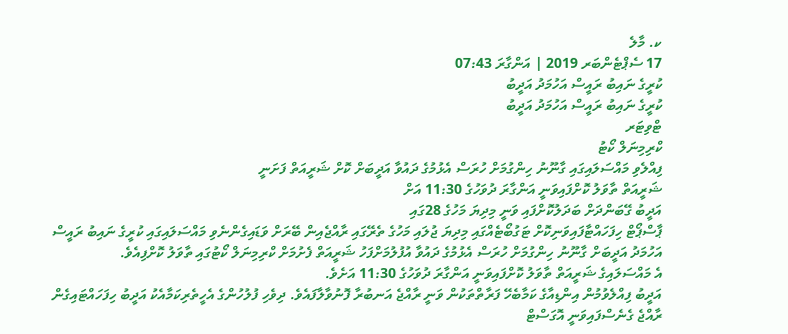ކ. މާލެ
17 ސެޕްޓެންބަރ 2019 | އަންގާރަ 07:43
ކުރީގެ ނައިބު ރައީސް އަހުމަދު އަދީބު
ކުރީގެ ނައިބު ރައީސް އަހުމަދު އަދީބު
ޓްވިޓަރ
ކްރިމިނަލް ކޯޓު
ފިއްލެވި މައްސަލައިގައި ގާނޫނު ހިންގުމަށް ހުރަސް އެޅުމުގެ ދައުވާ އަދީބަށް ކޮށް ޝަރީއަތް ފަށަނީ
ޝަރީއަތް ތާވަލު ކޮށްފައިވަނީ އަންގާރަ ދުވަހުގެ 11:30 އަށް
އަދީބު ގޭބަންދަށް ބަދަލުކޮށްފައި ވަނީ މިދިޔަ މަހުގެ 28ގައި
ޕާސްޕޯޓް ހިފަހައްޓާފައިވަނިކޮށް ޓަގުބޯޓެއްގައި މިދިޔަ ޖުލައި މަހުގެ ތެރޭގައި ރާއްޖެއިން ބޭރަށް ވަޑައިގެންނެވި މައްސަލައިގައި ކުރީގެ ނައިބު ރައީސް އަހުމަދު އަދީބަށް ގާނޫނު ހިންގުމަށް ހުރަސް އެޅުމުގެ ދައުވާ އުފުލުމަށްފަހު ޝަރީއަތް ފެށުމަށް ކްރިމިނަލް ކޯޓުގައި ތާވަލު ކޮށްފިއެވެ.
އެ މައްސަލައިގެ ޝަރީއަތް ތާވަލު ކޮށްފައިވަނީ އަންގާރަ ދުވަހުގެ 11:30 އަށެވެ.
އަދީބު ފިއްލެވުމުން އިންޑިއާގެ ކަމާބެހޭ ފަރާތްތަކުން ވަނީ ރާއްޖެ އަނބުރާ ފޮނުވާލާފައެވެ. ދިވެހި ފުލުހުންގެ އެހީތެރިކަމާއެކު އަދީބު ހިފަހައްޓައިގެން ރާއްޖެ ގެނެސްފައިވަނީ އޮގަސްޓް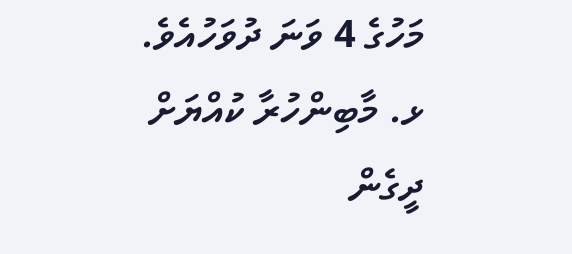މަހުގެ 4 ވަނަ ދުވަހުއެވެ.
ޅ. މާބިންހުރާ ކުއްޔަށް ދީގެން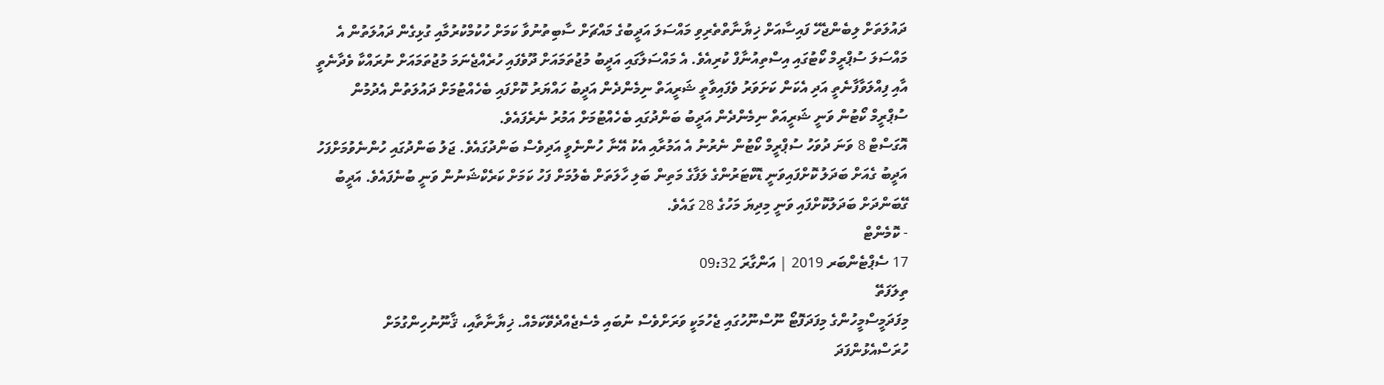ދައުލަތަށް ލިބެންޖެހޭ ފައިސާއަށް ޚިޔާނާތްތެރިވި މައްސަލަ އަދީބުގެ މައްޗަށް ސާބިތުނުވާ ކަމަށް ހުކުމްކުރުމާއި ގުޅިގެން ދައުލަތުން އެ މައްސަލަ ސުޕްރީމް ކޯޓުގައި އިސްތިއުނާފް ކުރިއެވެ. އެ މައްސަލާގައި އަދީބު މުޖުތަމައަށް ދޫވެފައި ހުރެއްޖެނަމަ މުޖުތަމައަށް ނުރައްކާ ވެދާނެތީ އާއި ފިއްލަވާފާނެތީ އަދި އެކަން ކަށަވަރު ވެފައިވާތީ ޝަރީއަތް ނިމެންދެން އަދީބު ހައްޔަރު ކޮށްފައި ބެހެއްޓުމަށް ދައުލަތުން އެދުމުން ސުޕްރީމް ކޯޓުން ވަނީ ޝަރީއަތް ނިމެންދެން އަދީބު ބަންދުގައި ބެހެއްޓުމަށް އަމުރު ނެރެފައެވެ.
އޮގަސްޓް 8 ވަނަ ދުވަހު ސުޕްރީމް ކޯޓުން ނެރުނު އެ އަމުރާއި އެކު އޭނާ ހުންނެވީ އަދިވެސް ބަންދުގައެވެ. ޖަލު ބަންދުގައި ހުންނެވުމަށްފަހު އަދީބު ގެއަށް ބަދަލު ކޮށްފައިވަނީ ޑޮކްޓަރުންގެ ލަފާގެ މަތިން ބަލި ހާލަތަށް ބެލުމަށް ފަހު ކަމަށް ކަރެކްޝަނުން ވަނީ ބުނެފައެވެ. އަދީބު ގޭބަންދަށް ބަދަލުކޮށްފައި ވަނީ މިދިޔަ މަހުގެ 28 ގައެވެ.
- ކޮމެންޓް
17 ސެޕްޓެންބަރ 2019 | އަންގާރަ 09:32
ތިލަފަތޭ
މިފަދަމީސްމީހުންގެ މިފަދަފޮޓޯ ނޫސްނޫހުގައި ޖެހުމަކީ ވަރަށްވެސް ނުބައި މެސެޖެއްދެވޭކަމެއް. ޚިޔާނާތާއި، ޤާނޫނުހިންގުމަށް ހުރަސްއެޅުންފަދަ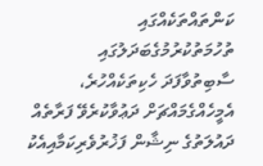ކަންތައްތަކެއްގައި ތުހުމަތުކުރުމުގެބަދަލުގައި ސާބިތުވާފަދަ ހެކިތަކެއްހުރެ، އެމީހެއްގެމައްޗަށް ދަޢުވާކުރެވޭ ފަރާތެއް ދައުލަތުގެ ނިޝާން ފަޚުރުވެރިކަމާއިއެކު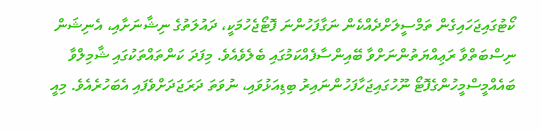ކޯޓުގައިޖަހައިގެން ތަމްސީލަށްދެއްކެން ނަގާފަހުންނަ ފޮޓޯޖެހުމަކީ، ދައުލަތުގެ ނިޝާނަށާއި، އެނިޝަން ނިސްބަތްވާ ރަޢިއްޔަތުންނަށްވާ ބޭއިންސާފެއްކަމުގައި ބެލެވެއެވެ. މިފަދަ ކަންތައްތަކުގައި ޝާމިލްވާ ބައެއްމީސްމީހުންގެފޮޓޯ ނޫހުގައިޖަހާފަހުންނައިރު ބިޑިއަޅުވައި، ނުވަތަ ދަރަޖަދަށްވެފައި އެބަހުރެއެވެ. މިއީ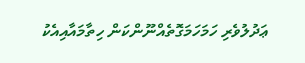ޢަދުލުވެރި ހަމަހަމަގޮތެއްނޫންކަން ހިތާމައާއިއެކު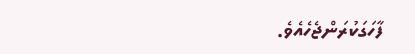ފާހަގަކުރަންޖެހެއެވެ.